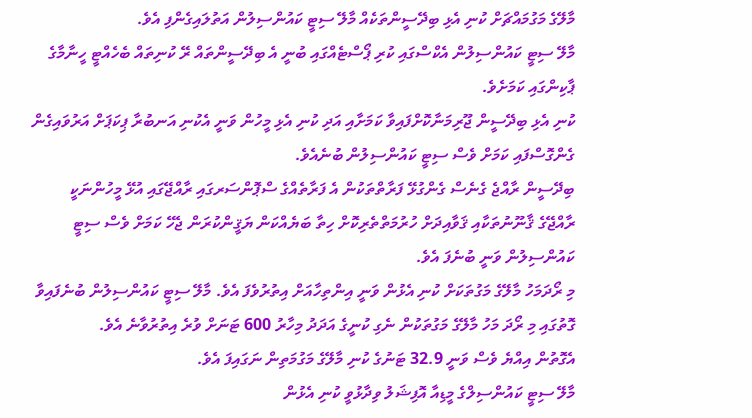މާލޭގެ މަގުމައްޗަށް ކުނި އެޅި ބިދޭސީންތަކެއް މާލޭ ސިޓީ ކައުންސިލުން އަތުލައިގެންފި އެވެ.
މާލޭ ސިޓީ ކައުންސިލުން އެކްސްގައި ކުރި ޕޯސްޓެއްގައި ބުނީ އެ ބިދޭސީންތައް ރޭ ކުނިތައް ބެހެއްޓީ ހީނާމާގެ ޕާކިންގައި ކަމަށެވެ.
ކުނި އެޅި ބިދޭސީން ޖޫރިމަނާކޮށްފައިވާ ކަމަށާއި އަދި ކުނި އެޅި މީހުން ވަނީ އެކުނި އަނބުރާ ޕިކަޕަށް އަރުވައިގެން ގެންގޮސްފައި ކަމަށް ވެސް ސިޓީ ކައުންސިލުން ބުނެއެވެ.
ބިދޭސީން ރާއްޖެ ގެނެސް ގެންގުޅޭ ފަރާތްތަކުން އެ ފަރާތެއްގެ ސްޕޮންސަރގައި ރާއްޖޭގައި އުޅޭ މީހުންނަކީ ރާއްޖޭގެ ޤާނޫނުތަކާއި ޤަވާއިދަށް ހުރުމަތްތެރިކޮށް ހިތާ ބަޔެއްކަން ޔަޤީންކުރަން ޖެހޭ ކަމަށް ވެސް ސިޓީ ކައުންސިލުން ވަނީ ބުނެފަ އެވެ.
މި ރޯދަމަހު މާލޭގެ މަގުތަކަށް ކުނި އެޅުން ވަނީ އިންތިހާއަށް އިތުރުވެފަ އެވެ. މާލޭ ސިޓީ ކައުންސިލުން ބުނެފައިވާ ގޮތުގައި މި ރޯދަ މަހު މާލޭގެ މަގުތަކުން ނެގި ކުނީގެ އަދަދު މިހާރު 600 ޓަނަށް ވުރެ އިތުރުވާނެ އެވެ.
އެގޮތުން އިއްޔެ ވެސް ވަނީ 32.9 ޓަނުގެ ކުނި މާލޭގެ މަގުމަތިން ނަގައިފަ އެވެ.
މާލޭ ސިޓީ ކައުންސިލްގެ މީޑިއާ އޮފިޝަލު ވިދާޅުވީ ކުނި އެޅުން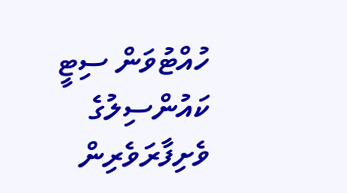ހުއްޓުވަން ސިޓީ ކައުންސިލުގެ ވެށިފާރަވެރިން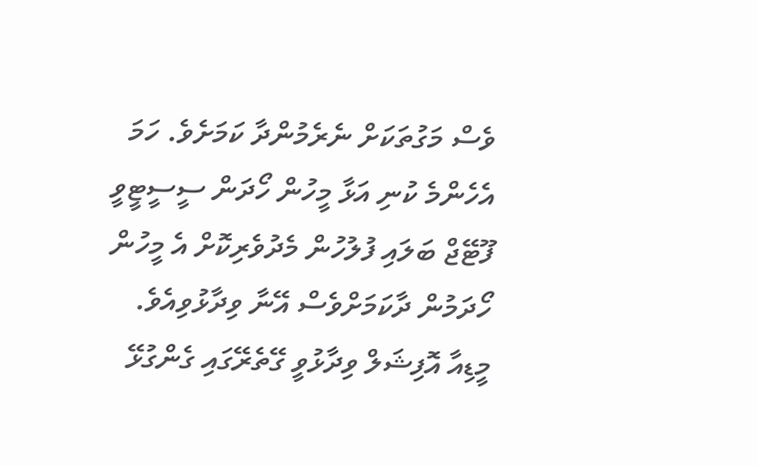ވެސް މަގުތަކަށް ނެރެމުންދާ ކަމަށެވެ. ހަމަ އެހެންމެ ކުނި އަޅާ މީހުން ހޯދަން ސީސީޓީވީ ފޫޓޭޖް ބަލައި ފުލުހުން މެދުވެރިކޮށް އެ މީހުން ހޯދަމުން ދާކަމަށްވެސް އޭނާ ވިދާޅުވިއެވެ.
މީޑިއާ އޮފިޝަލް ވިދާޅުވީ ގޭތެރޭގައި ގެންގުޅޭ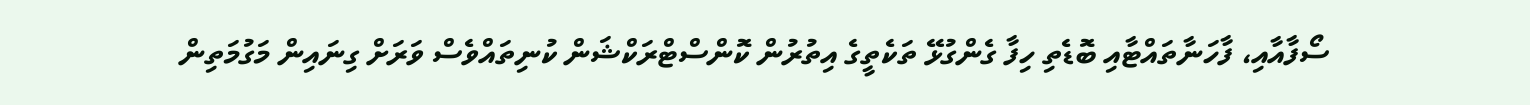ސޯފާއާއި، ފާހަނާތައްޓާއި ބޮޑެތި ހިފާ ގެންގުޅޭ ތަކެތީގެ އިތުރުން ކޮންސްޓްރަކްޝަން ކުނިތައްވެސް ވަރަށް ގިނައިން މަގުމަތިން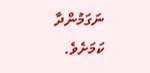ނަގަމުންދާ ކަމަށެވެ.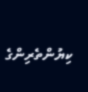ކިޔުންތެރިންގެ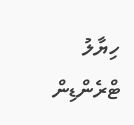ހިޔާލު
ޓްރެންޑިން